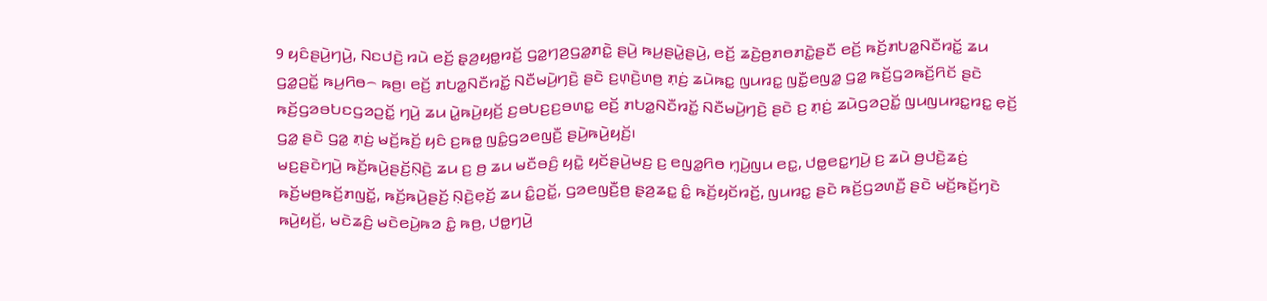9 ꤟꤢꤨꤔꤣꤧ꤬ꤚꤣꤧ꤬, ꤡꤢꤓꤢꤧ꤬ ꤙꤣꤧ ꤕꤢꤩ꤬ ꤔ꤫ꤤ꤬ꤟꤥ꤭ꤙꤢꤩ꤬ ꤞꤤ꤭ꤚꤤ꤬ꤞꤤ꤭ꤊꤢꤧ꤭ ꤔꤣꤧ꤬ ꤒꤣ꤬ꤔꤣꤧ꤭ꤔꤣꤧ꤬, ꤕꤢꤩ꤬ ꤘꤢꤧ꤬ꤥ꤬ꤊꤥꤊꤢꤧ꤭ꤔꤢꤪ ꤕꤢꤩ꤬ ꤒꤢꤩ꤬ꤊꤝꤤ꤭ꤡꤢꤪꤙꤢꤩ꤭ ꤘꤣ ꤞꤤ꤭ꤑꤢꤩ꤭ ꤒꤣ꤬ꤖꤥ꤮ ꤒꤥ꤬꤯ ꤕꤢꤩ꤬ ꤊꤝꤤ꤭ꤡꤢꤪꤙꤢꤩ꤭ ꤡꤢꤪꤗꤣꤧ꤬ꤚꤢꤧ꤬ ꤔꤢꤧ ꤢ꤬ꤛ꤫ꤢꤧ꤬ꤛꤥ꤬ ꤊ꤫ꤢꤦ꤬ ꤘꤣꤧꤒꤢ꤭ ꤜꤣꤙꤢ꤭ ꤜꤢꤪ꤭ꤕꤜꤤ꤭ ꤞꤤ꤭ ꤒꤢꤩ꤬ꤞꤤꤒꤢꤩ꤬ꤖꤢꤩ ꤔꤢꤧ ꤒꤢꤩ꤬ꤞꤤꤋꤝꤢꤞꤤꤑꤢꤩ꤭ ꤚꤣꤧ꤬ ꤘꤣ ꤣꤧ꤭ꤒꤣꤧ꤬ꤟꤢꤩ꤬ ꤢ꤬ꤋꤝꤢ꤬ꤢ꤬ꤋꤛꤢ꤭ ꤕꤢꤩ꤬ ꤊꤝꤤ꤭ꤡꤢꤪꤙꤢꤩ꤭ ꤡꤢꤪꤗꤣꤧ꤬ꤚꤢꤧ꤬ ꤔꤢꤧ ꤢ꤬ ꤊ꤫ꤢꤦ꤬ ꤘꤣꤧꤞꤤꤑꤢꤩ꤭ ꤜꤣꤜꤣꤙꤢ꤭ꤙꤢ꤭ ꤕ꤫ꤢꤩ꤬ ꤞꤤ꤭ ꤔꤢꤧ ꤞꤤ꤭ ꤊ꤫ꤢꤦ꤬ ꤗꤢꤩ꤬ꤒꤢꤩ꤬ ꤟꤢꤨ ꤢ꤬ꤒꤥ꤭ ꤜꤢꤨ꤭ꤞꤤꤕꤜꤢꤪ꤬ ꤔꤣꤧ꤬ꤒꤣꤧ꤬ꤟꤢꤩ꤬꤯
ꤗꤢ꤬ꤔꤢꤧꤚꤣꤧ꤬ ꤒꤢꤩ꤬ꤒꤣꤧ꤬ꤔꤢꤩ꤬ꤡ꤫ꤢꤧ꤬ ꤘꤣ ꤢ꤬ ꤥ꤬ ꤘꤣ ꤗꤢꤪꤋꤢꤨ꤬ ꤟꤢꤧ꤭ ꤟꤢꤩꤔꤣꤧ꤬ꤗꤢ꤬ ꤢ꤬ ꤕꤜꤤ꤭ꤖꤥ ꤚ꤫ꤣꤧ꤬ꤜꤣ ꤕꤢ꤭, ꤓꤥ꤭ꤕꤢ꤭ꤚꤣꤧ꤬ ꤢ꤬ ꤘꤣꤧ ꤥ꤬ꤓꤢꤧ꤬ꤘꤢꤦ꤬ ꤒꤢꤩ꤬ꤗꤥ꤬ꤒꤢꤩ꤬ꤊꤜꤢꤩ꤭, ꤒꤢꤩ꤬ꤒꤣꤧ꤬ꤔꤢꤩ꤬ ꤡ꤫ꤢꤧ꤬ꤕ꤫ꤢꤩ꤬ ꤘꤣ ꤢꤨ꤭ꤑꤢꤩ꤭, ꤞꤤꤕꤜꤢꤪ꤬ꤥ꤬ ꤔ꤫ꤤ꤬ꤘꤢ꤭ ꤢꤨ꤭ ꤒꤢꤩ꤬ꤟꤢꤩꤙꤢꤩ꤬, ꤜꤣꤙꤢ꤭ ꤔꤢꤧ ꤒꤢꤩ꤬ꤞꤤꤛꤢꤪ꤬ ꤔꤢꤧ ꤗꤢꤩ꤬ꤒꤢꤩ꤬ꤚꤢꤧ ꤒꤣꤧ꤬ꤟꤢꤩ꤬, ꤗꤢꤧꤘꤢꤨ꤬ ꤗꤢꤧꤕꤣꤧ꤬ꤒꤤ ꤢꤨ꤭ ꤒꤥ꤬, ꤓꤥ꤭ꤚꤣꤧ꤬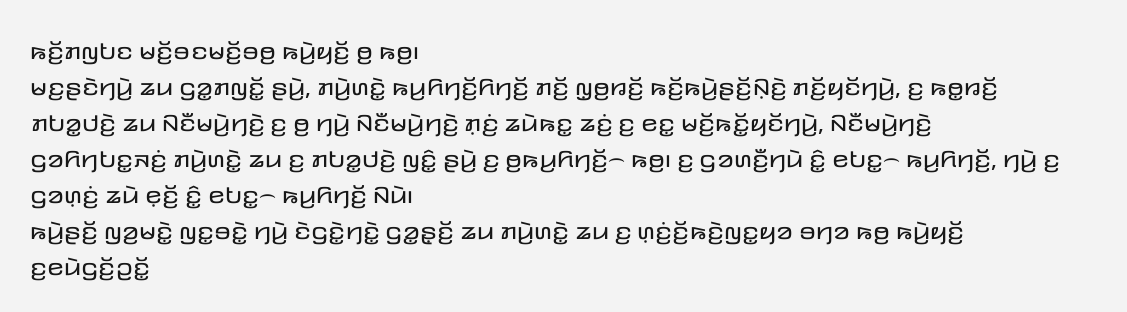ꤒꤢꤩ꤬ꤊꤜꤝꤢ ꤗꤢꤩ꤬ꤋꤢꤗꤢꤩ꤬ꤋꤥ꤬ ꤒꤣꤧ꤬ꤟꤢꤩ꤬ ꤥ꤬ ꤒꤥ꤬꤯
ꤗꤢ꤬ꤔꤢꤧꤚꤣꤧ꤬ ꤘꤣ ꤞꤤ꤭ꤊꤜꤢꤩ꤭ ꤔꤣꤧ꤬, ꤊꤣꤧ꤬ꤛꤢꤧ꤭ ꤒꤣ꤬ꤖꤚꤢꤩ꤬ꤖꤚꤢꤩ꤬ ꤊꤢꤩ꤬ ꤜ꤫ꤥ꤬ꤙꤢꤩ꤬ ꤒꤢꤩ꤬ꤒꤣꤧ꤬ꤔꤢꤩ꤬ꤡ꤫ꤢꤧ꤬ ꤊꤢꤩ꤬ꤟꤢꤩꤚꤣꤧ꤬, ꤢ꤬ ꤒꤥ꤭ꤙꤢꤩ꤬ ꤊꤝꤤ꤭ꤓꤢꤧ꤬ ꤘꤣ ꤡꤢꤪꤗꤣꤧ꤬ꤚꤢꤧ꤬ ꤢ꤬ ꤥ꤬ ꤚꤣꤧ꤬ ꤡꤢꤪꤗꤣꤧ꤬ꤚꤢꤧ꤬ ꤊ꤫ꤢꤦ꤬ ꤘꤣꤧꤒꤢ꤭ ꤘꤢꤦ꤬ ꤢ꤬ ꤕꤢ꤭ ꤗꤢꤩ꤬ꤒꤢꤩ꤭ꤟꤢꤩꤚꤣꤧ꤬, ꤡꤢꤪꤗꤣꤧ꤬ꤚꤢꤧ꤬ ꤞꤤꤖꤚꤝꤢ꤭ꤏꤢꤦ꤬ ꤊꤣꤧ꤬ꤛꤢꤧ꤭ ꤘꤣ ꤢ꤬ ꤊꤝꤤ꤭ꤓꤢꤧ꤬ ꤜꤢꤨ꤭ ꤔꤣꤧ꤬ ꤢ꤬ ꤥ꤬ꤒꤣ꤬ꤖꤚꤢꤩ꤬꤮ ꤒꤥ꤬꤯ ꤢ꤬ ꤞꤤꤛꤢꤪ꤬ꤚꤣꤧ ꤢꤨ꤭ ꤕꤝꤢ꤭꤮ ꤒꤣ꤬ꤖꤚꤢꤩ꤬, ꤚꤣꤧ꤬ ꤢ꤬ ꤞꤤꤛ꤫ꤢꤦ꤬ ꤘꤣꤧ ꤕ꤫ꤢꤩ꤬ ꤢꤨ꤭ ꤕꤝꤢ꤭꤮ ꤒꤣ꤬ꤖꤚꤢꤩ꤬ ꤡꤣꤧ꤯
ꤒꤣꤧ꤬ꤔꤢꤩ꤬ ꤜꤤ꤬ꤗꤢꤧ꤭ ꤜꤢ꤭ꤋꤢꤧ꤭ ꤚꤣꤧ꤬ ꤢꤧꤞꤢꤧ꤭ꤚꤢꤧ꤭ ꤞꤤ꤭ꤔ꤫ꤢꤩ꤬ ꤘꤣ ꤊꤣꤧ꤬ꤛꤢꤧ꤭ ꤘꤣ ꤢ꤬ ꤛ꤫ꤢꤦ꤬ꤢꤩ꤬ꤒꤢꤧ꤬ꤜꤢ꤭ꤟꤤ ꤋꤚꤤ ꤒꤥ꤬ ꤒꤣꤧ꤬ꤟꤢꤩ꤬ ꤢ꤬ꤕꤣꤧꤞꤢꤩ꤬ꤑꤢꤩ꤭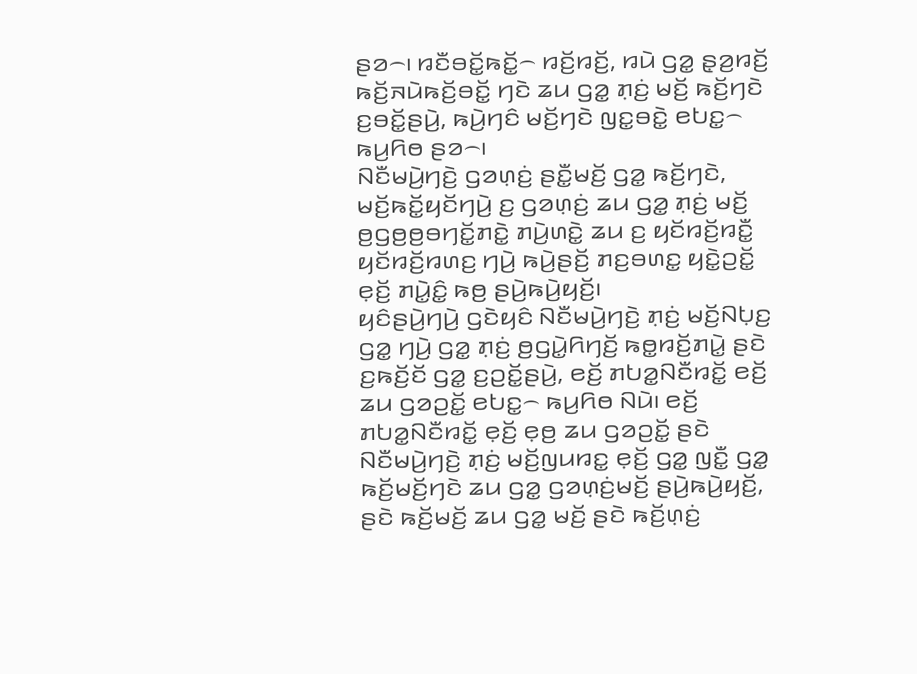ꤔꤤ꤮꤯ ꤙꤢꤪꤋꤢꤩ꤭ꤒꤢꤩ꤭꤮ ꤙꤢꤩ꤬ꤙꤢꤩ꤬, ꤙꤣꤧ ꤞꤤ꤭ ꤔ꤫ꤤ꤬ꤙꤢꤩ꤬ ꤒꤢꤩ꤬ꤏꤣꤧꤒꤢꤩ꤬ꤋꤢꤩ꤭ ꤚꤢꤧ ꤘꤣ ꤞꤤ꤭ ꤊ꤫ꤢꤦ꤬ ꤗꤢꤩ꤬ ꤒꤢꤩ꤬ꤚꤢꤧ ꤢ꤬ꤋꤢꤩ꤭ꤔꤣꤧ꤬, ꤒꤣꤧ꤬ꤚꤢꤨ ꤗꤢꤩ꤬ꤚꤢꤧ ꤜꤢ꤭ꤋꤢꤧ꤭ ꤕꤝꤢ꤭꤮ ꤒꤣ꤬ꤖꤥ ꤔꤤ꤮꤯
ꤡꤢꤪꤗꤣꤧ꤬ꤚꤢꤧ꤬ ꤞꤤꤛ꤫ꤢꤦ꤬ ꤔꤢꤪ꤭ꤗꤢꤩ꤬ ꤞꤤ꤭ ꤒꤢꤩ꤬ꤚꤢꤧ, ꤗꤢꤩ꤬ꤒꤢꤩ꤭ꤟꤢꤩꤚꤣꤧ꤬ ꤢ꤬ ꤞꤤꤛ꤫ꤢꤦ꤬ ꤘꤣ ꤞꤤ꤭ ꤊ꤫ꤢꤦ꤬ ꤗꤢꤩ꤬ ꤥ꤬ꤞꤥ꤬ꤥ꤬ꤋꤚꤢꤩ꤭ꤊꤢꤧ꤭ ꤊꤣꤧ꤬ꤛꤢꤧ꤭ ꤘꤣ ꤢ꤬ ꤟꤢꤩꤙꤢꤩ꤬ꤙꤢꤪ꤭ ꤟꤢꤩꤙꤢꤩ꤬ꤙꤛꤢ꤬ ꤚꤣꤧ꤬ ꤒꤣꤧ꤬ꤔꤢꤩ꤬ ꤊꤢ꤬ꤋꤛꤢ꤭ ꤟꤢꤧ꤭ꤑꤢꤩ꤭ ꤕ꤫ꤢꤩ꤬ ꤊꤣꤧ꤭ꤢꤨ꤭ ꤒꤥ꤬ ꤔꤣꤧ꤬ꤒꤣꤧ꤬ꤟꤢꤩ꤬꤯
ꤟꤢꤨꤔꤣꤧ꤬ꤚꤣꤧ꤬ ꤞꤢꤧꤟꤢꤨ ꤡꤢꤪꤗꤣꤧ꤬ꤚꤢꤧ꤬ ꤊ꤫ꤢꤦ꤬ ꤗꤢꤩ꤬ꤡꤝ꤫ꤢ꤬ ꤞꤤ꤭ ꤚꤣꤧ꤬ ꤞꤤ꤭ ꤊ꤫ꤢꤦ꤬ ꤥ꤬ꤞꤣꤧ꤭ꤖꤚꤢꤩ꤬ ꤒꤥ꤭ꤙꤢꤩ꤬ꤊꤣꤧ꤭ ꤔꤢꤧ ꤢ꤬ꤒꤢꤩ꤬ꤢꤩ ꤞꤤ꤭ ꤢ꤬ꤑꤢꤩ꤭ꤔꤣꤧ꤬, ꤕꤢꤩ꤬ ꤊꤝꤤ꤭ꤡꤢꤪꤙꤢꤩ꤭ ꤕꤢꤩ꤬ ꤘꤣ ꤞꤤꤑꤢꤩ꤭ ꤕꤝꤢ꤭꤮ ꤒꤣ꤬ꤖꤥ ꤡꤣꤧ꤯ ꤕꤢꤩ꤬ ꤊꤝꤤ꤭ꤡꤢꤪꤙꤢꤩ꤭ ꤕ꤫ꤢꤩ꤬ ꤕ꤫ꤥ꤬ ꤘꤣ ꤞꤤꤑꤢꤩ꤭ ꤔꤢꤧ ꤡꤢꤪꤗꤣꤧ꤬ꤚꤢꤧ꤬ ꤊ꤫ꤢꤦ꤬ ꤗꤢꤩ꤬ꤜꤣꤙꤢ꤭ ꤕ꤫ꤢꤩ꤬ ꤞꤤ꤭ ꤜꤢꤪ꤭ ꤞꤤ꤭ ꤒꤢꤩ꤬ꤗꤢꤩ꤬ꤚꤢꤧ ꤘꤣ ꤞꤤ꤭ ꤞꤤꤛ꤫ꤢꤦ꤬ꤗꤢꤩ꤬ ꤔꤣꤧ꤬ꤒꤣꤧ꤬ꤟꤢꤩ꤬, ꤔꤢꤧ ꤒꤢꤩ꤬ꤗꤢꤩ꤬ ꤘꤣ ꤞꤤ꤭ ꤗꤢꤩ꤬ ꤔꤢꤧ ꤒꤢꤩ꤬ꤛ꤫ꤢꤦ꤬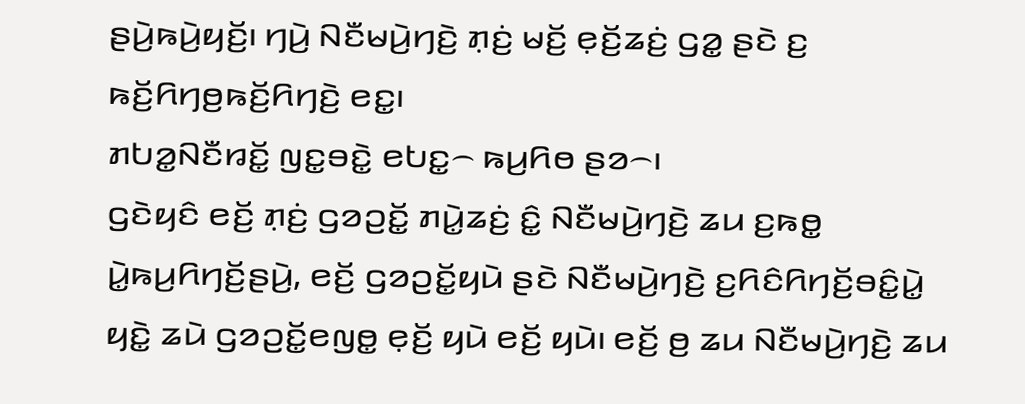ꤔꤣꤧ꤬ꤒꤣꤧ꤬ꤟꤢꤩ꤬꤯ ꤚꤣꤧ꤬ ꤡꤢꤪꤗꤣꤧ꤬ꤚꤢꤧ꤬ ꤊ꤫ꤢꤦ꤬ ꤗꤢꤩ꤬ ꤕ꤫ꤢꤩ꤬ꤘꤢꤦ꤬ ꤞꤤ꤭ ꤔꤢꤧ ꤢ꤬ ꤒꤢꤩ꤬ꤖꤚꤥ꤬ꤒꤢꤩ꤬ꤖꤚꤢꤧ꤬ ꤕꤢ꤭꤯
ꤊꤝꤤ꤭ꤡꤢꤪꤙꤢꤩ꤭ ꤜꤢ꤭ꤋꤢꤧ꤭ ꤕꤝꤢ꤭꤮ ꤒꤣ꤬ꤖꤥ ꤔꤤ꤮꤯
ꤞꤢꤧꤟꤢꤨ ꤕꤢꤩ꤬ ꤊ꤫ꤢꤦ꤬ ꤞꤤꤑꤢꤩ꤭ ꤊꤣꤧ꤭ꤘꤢꤦ꤬ ꤢꤨ꤭ ꤡꤢꤪꤗꤣꤧ꤬ꤚꤢꤧ꤬ ꤘꤣ ꤢ꤬ꤒꤥ꤭ ꤣꤧ꤭ꤒꤣ꤬ꤖꤚꤢꤩ꤬ꤔꤣꤧ꤬, ꤕꤢꤩ꤬ ꤞꤤꤑꤢꤩ꤭ꤟꤣꤧ ꤔꤢꤧ ꤡꤢꤪꤗꤣꤧ꤬ꤚꤢꤧ꤬ ꤢ꤬ꤖꤢꤨꤖꤚꤢꤩ꤬ꤋꤢꤨ꤭ꤣꤧ꤭ ꤟꤢꤧ꤭ ꤘꤣꤧ ꤞꤤꤑꤢꤩ꤭ꤕꤜꤥ꤭ ꤕ꤫ꤢꤩ꤬ ꤟꤣꤧ ꤕꤢꤩ꤬ ꤟꤣꤧ꤯ ꤕꤢꤩ꤬ ꤥ꤬ ꤘꤣ ꤡꤢꤪꤗꤣꤧ꤬ꤚꤢꤧ꤬ ꤘꤣ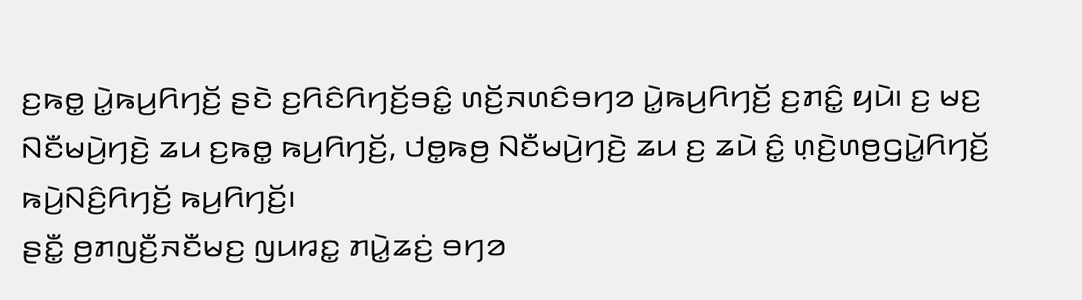ꤢ꤬ꤒꤥ꤭ ꤣꤧ꤭ꤒꤣ꤬ꤖꤚꤢꤩ꤬ ꤔꤢꤧ ꤢ꤬ꤖꤢꤨꤖꤚꤢꤩ꤬ꤋꤢꤨ꤭ ꤛꤢꤩ꤬ꤏꤛꤢꤨꤋꤚꤤ ꤣꤧ꤭ꤒꤣ꤬ꤖꤚꤢꤩ꤬ ꤢ꤬ꤊꤢꤨ꤭ ꤟꤣꤧ꤯ ꤢ꤬ ꤗꤢ꤬ ꤡꤢꤪꤗꤣꤧ꤬ꤚꤢꤧ꤬ ꤘꤣ ꤢ꤬ꤒꤥ꤭ ꤒꤣ꤬ꤖꤚꤢꤩ꤬, ꤓꤥ꤭ꤒꤥ꤬ ꤡꤢꤪꤗꤣꤧ꤬ꤚꤢꤧ꤬ ꤘꤣ ꤢ꤬ ꤘꤣꤧ ꤢꤨ꤭ ꤛ꤫ꤢꤧ꤬ꤛꤥ꤬ꤞꤣꤧ꤭ꤖꤚꤢꤩ꤬ ꤒꤣꤧ꤬ꤡꤢꤨ꤬ꤖꤚꤢꤩ꤬ ꤒꤣ꤬ꤖꤚꤢꤩ꤬꤯
ꤔꤢꤪ꤭ ꤥ꤬ꤊꤜꤢꤪ꤬ꤏꤢꤪꤗꤢ꤬ ꤜꤣꤙꤢ꤭ ꤊꤣꤧ꤭ꤘꤢꤦ꤬ ꤋꤚꤤ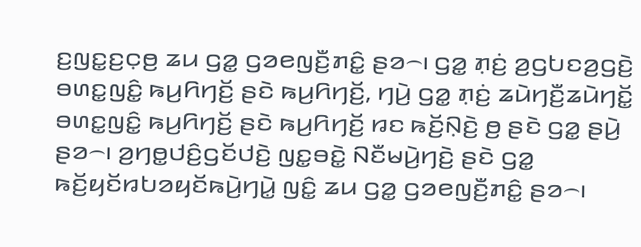ꤢ꤬ꤜꤢ꤭ꤢ꤬ꤍ꤫ꤥ꤬ ꤘꤣ ꤞꤤ꤭ ꤞꤤꤕꤜꤢꤪ꤬ꤊꤢꤨ꤭ ꤔꤤ꤮꤯ ꤞꤤ꤭ ꤊ꤫ꤢꤦ꤬ ꤤ꤬ꤞꤝꤢꤤ꤬ꤞꤢꤧ꤬ ꤋꤛꤢ꤭ꤜꤢꤨ꤭ ꤒꤣ꤬ꤖꤚꤢꤩ꤬ ꤔꤢꤧ ꤒꤣ꤬ꤖꤚꤢꤩ꤬, ꤚꤣꤧ꤬ ꤞꤤ꤭ ꤊ꤫ꤢꤦ꤬ ꤘꤣꤧꤚꤢꤪ꤬ꤘꤣꤧꤚꤢꤩ꤭ ꤋꤛꤢ꤭ꤜꤢꤨ꤭ ꤒꤣ꤬ꤖꤚꤢꤩ꤬ ꤔꤢꤧ ꤒꤣ꤬ꤖꤚꤢꤩ꤬ ꤙꤢ ꤒꤢꤩ꤬ꤡ꤫ꤢꤧ꤬ ꤥ꤬ ꤔꤢꤧ ꤞꤤ꤭ ꤔꤣꤧ꤬ ꤔꤤ꤮꤯ ꤤ꤬ꤚꤥ꤭ꤓꤢꤨ꤬ꤞꤢꤩꤓꤢꤧ꤬ ꤜꤢ꤭ꤋꤢꤧ꤭ ꤡꤢꤪꤗꤣꤧ꤬ꤚꤢꤧ꤬ ꤔꤢꤧ ꤞꤤ꤭ ꤒꤢꤩ꤬ꤟꤢꤩꤙꤝꤤꤟꤢꤩꤒꤣꤧ꤬ꤚꤣꤧ꤭ ꤜꤢꤨ꤭ ꤘꤣ ꤞꤤ꤭ ꤞꤤꤕꤜꤢꤪ꤬ꤊꤢꤨ꤭ ꤔꤤ꤮꤯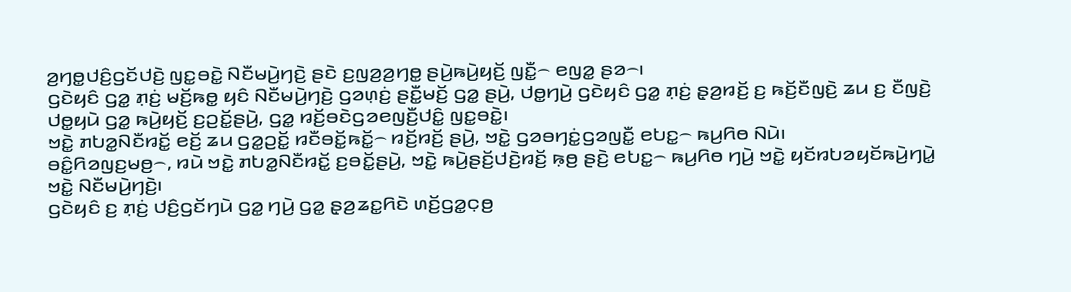ꤤ꤬ꤚꤥ꤭ꤓꤢꤨ꤬ꤞꤢꤩꤓꤢꤧ꤬ ꤜꤢ꤭ꤋꤢꤧ꤭ ꤡꤢꤪꤗꤣꤧ꤬ꤚꤢꤧ꤬ ꤔꤢꤧ ꤢ꤬ꤜꤤ꤬ꤤ꤬ꤚꤥ꤭ ꤔꤣꤧ꤬ꤒꤣꤧ꤬ꤟꤢꤩ꤬ ꤜꤢꤪ꤭꤮ ꤕꤜꤤ꤭ ꤔꤤ꤮꤯
ꤞꤢꤧꤟꤢꤨ ꤞꤤ꤭ ꤊ꤫ꤢꤦ꤬ ꤗꤢꤩ꤬ꤒꤥ꤭ ꤟꤢꤨ ꤡꤢꤪꤗꤣꤧ꤬ꤚꤢꤧ꤬ ꤞꤤꤛ꤫ꤢꤦ꤬ ꤔꤢꤪ꤭ꤗꤢꤩ꤬ ꤞꤤ꤭ ꤔꤣꤧ꤬, ꤓꤥ꤭ꤚꤣꤧ꤬ ꤞꤢꤧꤟꤢꤨ ꤞꤤ꤭ ꤊ꤫ꤢꤦ꤬ ꤔ꤫ꤤ꤬ꤙꤢꤩ꤬ ꤢ꤬ ꤒꤢꤩ꤬ꤢꤪꤜꤢꤧ꤬ ꤘꤣ ꤢ꤬ ꤢꤪꤜꤢꤧ꤬ ꤓꤥ꤭ꤟꤣꤧ ꤞꤤ꤭ ꤒꤣꤧ꤬ꤟꤢꤩ꤬ ꤢ꤬ꤑꤢꤩ꤭ꤔꤣꤧ꤬, ꤞꤤ꤭ ꤙꤢꤩ꤬ꤋꤢꤧꤞꤤꤕꤜꤢꤪ꤬ꤓꤢꤨ꤭ ꤜꤢ꤭ꤋꤢꤧ꤭꤯
ꤠꤢꤧ꤭ ꤊꤝꤤ꤭ꤡꤢꤪꤙꤢꤩ꤭ ꤕꤢꤩ꤬ ꤘꤣ ꤞꤤ꤭ꤑꤢꤩ꤭ ꤙꤢꤪꤋꤢꤩ꤭ꤒꤢꤩ꤭꤮ ꤙꤢꤩ꤬ꤙꤢꤩ꤬ ꤔꤣꤧ꤬, ꤠꤢꤧ꤭ ꤞꤤꤋꤚꤢꤦ꤭ꤞꤤꤜꤢꤪ꤭ ꤕꤝꤢ꤭꤮ ꤒꤣ꤬ꤖꤥ ꤡꤣꤧ꤯
ꤋꤢꤨ꤭ꤖꤤꤜꤢ꤬ꤗꤥ꤬꤮, ꤙꤣꤧ ꤠꤢꤧ꤭ ꤊꤝꤤ꤭ꤡꤢꤪꤙꤢꤩ꤭ ꤢ꤬ꤋꤢꤩ꤭ꤔꤣꤧ꤬, ꤠꤢꤧ꤭ ꤒꤣꤧ꤬ꤔꤢꤩ꤬ꤓꤢꤧ꤬ꤙꤢꤩ꤬ ꤒ꤫ꤥ꤬ ꤔꤢꤧ꤬ ꤕꤝꤢ꤭꤮ ꤒꤣ꤬ꤖꤥ ꤚꤣꤧ꤬ ꤠꤢꤧ꤭ ꤟꤢꤩꤙꤝꤤꤟꤢꤩꤒꤣꤧ꤬ꤚꤣꤧ꤭ ꤠꤢꤧ꤭ ꤡꤢꤪꤗꤣꤧ꤬ꤚꤢꤧ꤬꤯
ꤞꤢꤧꤟꤢꤨ ꤢ꤬ ꤊ꤫ꤢꤦ꤬ ꤓꤢꤨ꤬ꤞꤢꤩꤚꤣꤧ ꤞꤤ꤭ ꤚꤣꤧ꤬ ꤞꤤ꤭ ꤔ꤫ꤤ꤬ꤘꤢ꤭ꤖꤢꤧ ꤛꤢꤩ꤬ꤞꤤ꤭ꤍ꤫ꤥ꤬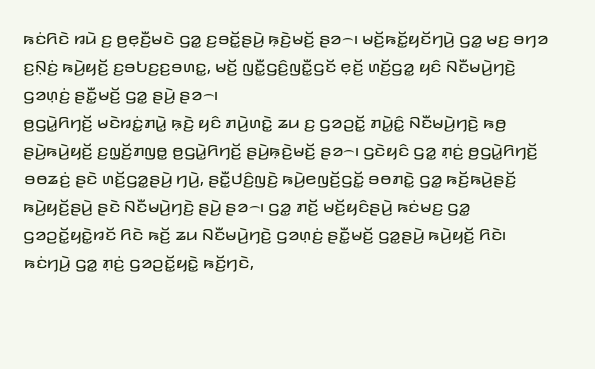ꤒꤢꤦꤖꤢꤧ ꤙꤣꤧ ꤢ꤬ ꤥ꤬ꤕ꤫ꤢꤪ꤬ꤗꤢꤧ ꤞꤤ꤭ ꤢ꤬ꤋꤢꤩ꤭ꤔꤣꤧ꤬ ꤒ꤫ꤢꤧ꤬ꤗꤢꤩ꤬ ꤔꤤ꤮꤯ ꤗꤢꤩ꤬ꤒꤢꤩ꤭ꤟꤢꤩꤚꤣꤧ꤬ ꤞꤤ꤭ ꤗꤢ꤬ ꤋꤚꤤ ꤢ꤬ꤡ꤫ꤢꤦ꤬ ꤒꤣꤧ꤬ꤟꤢꤩ꤬ ꤢ꤬ꤋꤝꤢ꤬ꤢ꤬ꤋꤛꤢ꤭, ꤗꤢꤩ꤬ ꤜꤢꤪ꤭ꤞꤢꤨ꤬ꤜꤢꤪ꤭ꤞꤢꤩ ꤕ꤫ꤢꤩ꤬ ꤛꤢꤩ꤬ꤞꤤ꤭ ꤟꤢꤨ ꤡꤢꤪꤗꤣꤧ꤬ꤚꤢꤧ꤬ ꤞꤤꤛ꤫ꤢꤦ꤬ ꤔꤢꤪ꤭ꤗꤢꤩ꤬ ꤞꤤ꤭ ꤔꤣꤧ꤬ ꤔꤤ꤮꤯
ꤥ꤬ꤞꤣꤧ꤭ꤖꤚꤢꤩ꤬ ꤗꤢꤧꤙꤢꤦ꤭ꤊꤣꤧ꤭ ꤒ꤫ꤢꤧ꤬ ꤟꤢꤨ ꤊꤣꤧ꤬ꤛꤢꤧ꤭ ꤘꤣ ꤢ꤬ ꤞꤤꤑꤢꤩ꤭ ꤊꤣꤧ꤭ꤢꤨ꤭ ꤡꤢꤪꤗꤣꤧ꤬ꤚꤢꤧ꤬ ꤒꤥ꤬ ꤔꤣꤧ꤬ꤒꤣꤧ꤬ꤟꤢꤩ꤬ ꤢ꤬ꤜ꤫ꤢꤩ꤬ꤊꤜꤥ꤭ ꤥ꤬ꤞꤣꤧ꤭ꤖꤚꤢꤩ꤬ ꤔꤣꤧ꤬ꤒ꤫ꤢꤧ꤬ꤗꤢꤩ꤬ ꤔꤤ꤮꤯ ꤞꤢꤧꤟꤢꤨ ꤞꤤ꤭ ꤊ꤫ꤢꤦ꤬ ꤥ꤬ꤞꤣꤧ꤭ꤖꤚꤢꤩ꤬ ꤋꤥꤘꤢꤦ꤬ ꤔꤢꤧ ꤛꤢꤩ꤬ꤞꤤ꤭ꤔꤣꤧ꤬ ꤚꤣꤧ꤬, ꤔꤢꤪ꤭ꤓꤢꤨ꤬ꤜꤢꤧ꤬ ꤒꤣꤧ꤬ꤕꤜꤢꤩ꤬ꤞꤢꤩ꤭ ꤋꤥꤊꤢꤧ꤭ ꤞꤤ꤭ ꤒꤢꤩ꤬ꤒꤣꤧ꤬ꤔꤢꤩ꤬ ꤒꤣꤧ꤬ꤟꤢꤩ꤬ꤔꤣꤧ꤬ ꤔꤢꤧ ꤡꤢꤪꤗꤣꤧ꤬ꤚꤢꤧ꤬ ꤔꤣꤧ꤬ ꤔꤤ꤮꤯ ꤞꤤ꤭ ꤊꤢꤩ꤬ ꤗꤢꤩ꤬ꤟꤢꤨꤔꤣꤧ꤬ ꤒꤢꤦꤗꤢ꤬ ꤞꤤ꤭ ꤞꤤꤑꤢꤩ꤭ꤟꤢꤧ꤭ꤙꤢꤩ ꤖꤢꤧ ꤒꤢꤩ꤬ ꤘꤣ ꤡꤢꤪꤗꤣꤧ꤬ꤚꤢꤧ꤬ ꤞꤤꤛ꤫ꤢꤦ꤬ ꤔꤢꤪ꤭ꤗꤢꤩ꤬ ꤞꤤ꤭ꤔꤣꤧ꤬ ꤒꤣꤧ꤬ꤟꤢꤩ꤬ ꤖꤢꤧ꤯ ꤒꤢꤦꤚꤣꤧ꤬ ꤞꤤ꤭ ꤊ꤫ꤢꤦ꤬ ꤞꤤꤑꤢꤩ꤭ꤟꤢꤧ꤭ ꤒꤢꤩ꤬ꤚꤢꤧ,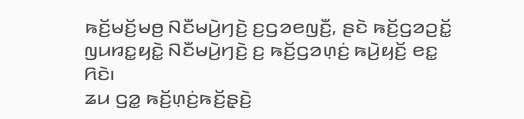ꤒꤢꤩ꤬ꤗꤢꤩ꤬ꤗꤥ꤬ ꤡꤢꤪꤗꤣꤧ꤬ꤚꤢꤧ꤬ ꤢ꤬ꤞꤤꤕꤜꤢꤪ꤬, ꤔꤢꤧ ꤒꤢꤩ꤬ꤞꤤꤑꤢꤩ꤭ ꤜꤣꤙꤢ꤭ꤟꤢꤧ꤭ ꤡꤢꤪꤗꤣꤧ꤬ꤚꤢꤧ꤬ ꤢ꤬ ꤒꤢꤩ꤬ꤞꤤꤛ꤫ꤢꤦ꤬ ꤒꤣꤧ꤬ꤟꤢꤩ꤬ ꤕꤢ꤭ ꤖꤢꤧ꤯
ꤘꤣ ꤞꤤ꤭ ꤒꤢꤩ꤬ꤛ꤫ꤢꤦ꤬ꤒꤢꤩ꤬ꤔ꤫ꤢꤧ꤬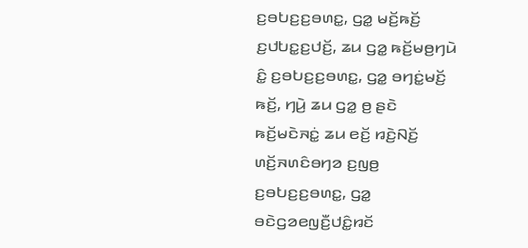ꤢ꤬ꤋꤝꤢ꤬ꤢ꤬ꤋꤛꤢ꤭, ꤞꤤ꤭ ꤗꤢꤩ꤬ꤒꤢꤩ꤬ ꤢ꤬ꤓꤝꤢ꤭ꤢ꤬ꤓꤢꤩ꤬, ꤘꤣ ꤞꤤ꤭ ꤒꤢꤩ꤬ꤗꤥ꤬ꤚꤣꤧ ꤢꤨ꤭ ꤢ꤬ꤋꤝꤢ꤬ꤢ꤬ꤋꤛꤢ꤭, ꤞꤤ꤭ ꤋꤚꤢꤦ꤭ꤗꤢꤩ꤬ ꤒꤢꤩ꤬, ꤚꤣꤧ꤬ ꤘꤣ ꤞꤤ꤭ ꤥ꤬ ꤔꤢꤧ ꤒꤢꤩ꤬ꤗꤢꤧꤏꤢꤦ꤭ ꤘꤣ ꤕꤢꤩ꤬ ꤙꤢꤧ꤬ꤡꤢꤩ꤬ ꤛꤢꤩ꤬ꤏꤛꤢꤨꤋꤚꤤ ꤢ꤬ꤜꤥ꤬ ꤢ꤬ꤋꤝꤢ꤬ꤢ꤬ꤋꤛꤢ꤭, ꤞꤤ꤭ ꤋꤢꤧꤞꤤꤕꤜꤢꤪ꤬ꤓꤢꤨ꤭ꤙꤢꤩ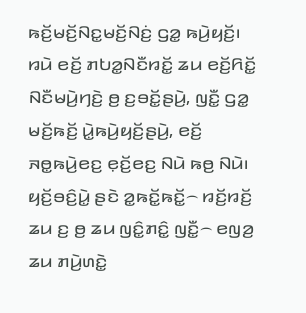ꤒꤢꤩ꤬ꤗꤢꤩ꤬ꤡꤢ꤭ꤗꤢꤩ꤬ꤡꤢꤦ꤬ ꤞꤤ꤭ ꤒꤣꤧ꤬ꤟꤢꤩ꤬꤯ ꤙꤣꤧ ꤕꤢꤩ꤬ ꤊꤝꤤ꤭ꤡꤢꤪꤙꤢꤩ꤭ ꤘꤣ ꤕꤢꤩ꤬ꤖꤢꤩ꤭ ꤡꤢꤪꤗꤣꤧ꤬ꤚꤢꤧ꤬ ꤥ꤬ ꤢ꤬ꤋꤢꤩ꤭ꤔꤣꤧ꤬, ꤜꤢꤪ꤭ ꤞꤤ꤭ ꤗꤢꤩ꤬ꤒꤢꤩ꤬ ꤣꤧ꤭ꤒꤣꤧ꤬ꤟꤢꤩ꤬ꤔꤣꤧ꤬, ꤕꤢꤩ꤬ ꤏꤥ꤭ꤒꤣꤧ꤬ꤕꤢ꤬ ꤕ꤫ꤢꤩ꤬ꤕꤢ꤬ ꤡꤣꤧ ꤒꤥ꤬ ꤡꤣꤧ꤯
ꤟꤢꤩ꤬ꤋꤢꤨ꤬ꤣꤧ꤭ ꤔꤢꤧ ꤤ꤭ꤒꤢꤩ꤭ꤒꤢꤩ꤭꤮ ꤙꤢꤩ꤬ꤙꤢꤩ꤬ ꤘꤣ ꤢ꤬ ꤥ꤬ ꤘꤣ ꤜꤢꤨ꤭ꤊꤢꤨ꤭ ꤜꤢꤪ꤭꤮ ꤕꤜꤤ꤬ ꤘꤣ ꤊꤣꤧ꤬ꤛꤢꤧ꤭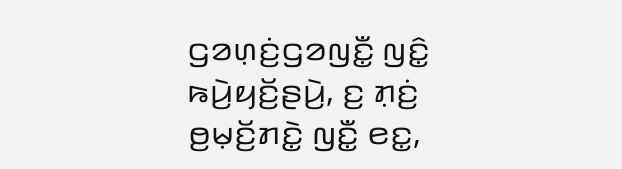ꤞꤤꤛ꤫ꤢꤦ꤬ꤞꤤꤜꤢꤪ꤭ ꤜꤢꤨ꤭ ꤒꤣꤧ꤬ꤟꤢꤩ꤬ꤔꤣꤧ꤬, ꤢ꤬ ꤊ꤫ꤢꤦ꤬ ꤥ꤬ꤗ꤫ꤢꤩ꤬ꤊꤢꤧ꤭ ꤜꤢꤪ꤭ ꤕꤢ꤭,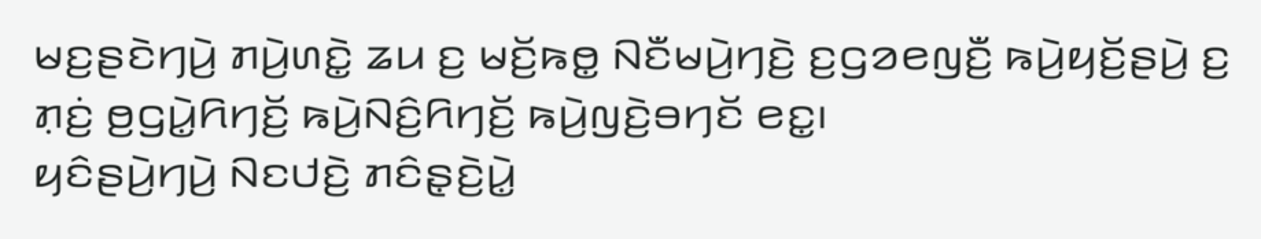ꤗꤢ꤬ꤔꤢꤧꤚꤣꤧ꤬ ꤊꤣꤧ꤬ꤛꤢꤧ꤭ ꤘꤣ ꤢ꤬ ꤗꤢꤩ꤬ꤒꤥ꤭ ꤡꤢꤪꤗꤣꤧ꤬ꤚꤢꤧ꤬ ꤢ꤬ꤞꤤꤕꤜꤢꤪ꤬ ꤒꤣꤧ꤬ꤟꤢꤩ꤬ꤔꤣꤧ꤬ ꤢ꤬ ꤊ꤫ꤢꤦ꤬ ꤥ꤬ꤞꤣꤧ꤭ꤖꤚꤢꤩ꤬ ꤒꤣꤧ꤬ꤡꤢꤨ꤬ꤖꤚꤢꤩ꤬ ꤒꤣꤧ꤬ꤜꤢꤧ꤬ꤋꤚꤢꤩ ꤕꤢ꤭꤯
ꤟꤢꤨꤔꤣꤧ꤬ꤚꤣꤧ꤬ ꤡꤢꤓꤢꤧ꤬ ꤊꤢꤨꤔ꤫ꤢꤧ꤬ꤣꤧ꤭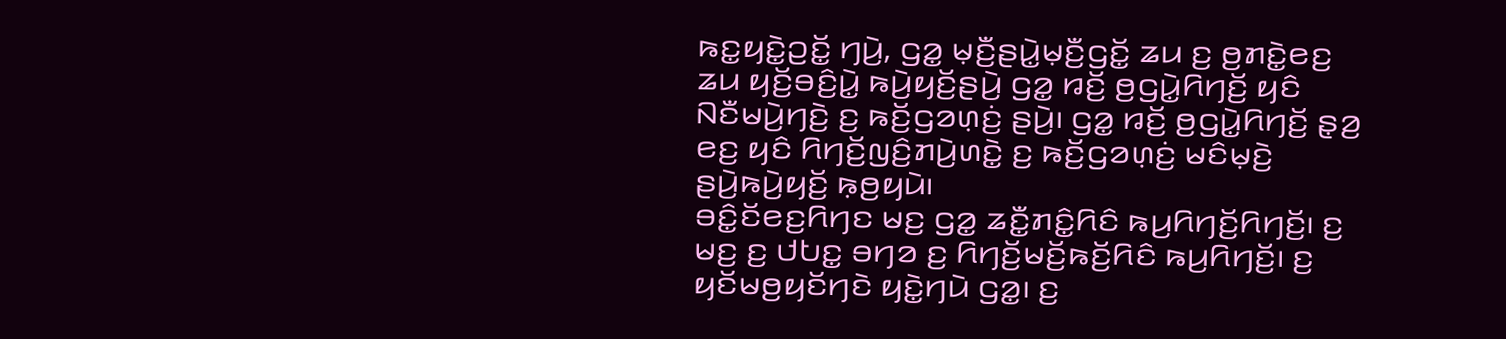ꤒꤢ꤭ꤟꤢꤧ꤭ꤑꤢꤩ꤭ ꤚꤣꤧ꤬, ꤞꤤ꤭ ꤗ꤫ꤢꤪ꤬ꤔꤣꤧ꤭ꤗ꤫ꤢꤪ꤬ꤞꤢꤩ꤭ ꤘꤣ ꤢ꤬ ꤥ꤬ꤊꤢꤧ꤭ꤕꤢ꤬ ꤘꤣ ꤟꤢꤩ꤬ꤋꤢꤨ꤬ꤣꤧ꤭ ꤒꤣꤧ꤬ꤟꤢꤩ꤬ꤔꤣꤧ꤬ ꤞꤤ꤭ ꤙꤢꤩ꤬ ꤥ꤬ꤞꤣꤧ꤭ꤖꤚꤢꤩ꤬ ꤟꤢꤨ ꤡꤢꤪꤗꤣꤧ꤬ꤚꤢꤧ꤬ ꤢ꤬ ꤒꤢꤩ꤬ꤞꤤꤛ꤫ꤢꤦ꤬ ꤔꤣꤧ꤬꤯ ꤞꤤ꤭ ꤙꤢꤩ꤬ ꤥ꤬ꤞꤣꤧ꤭ꤖꤚꤢꤩ꤬ ꤔ꤫ꤤ꤬ ꤕꤢ꤬ ꤟꤢꤨ ꤖꤚꤢꤩ꤬ꤜꤢꤨ꤬ꤊꤣꤧ꤬ꤛꤢꤧ꤭ ꤢ꤬ ꤒꤢꤩ꤬ꤞꤤꤛ꤫ꤢꤦ꤬ ꤗꤢꤨꤗ꤫ꤢꤧ꤬ ꤔꤣꤧ꤬ꤒꤣꤧ꤬ꤟꤢꤩ꤬ ꤒ꤫ꤥ꤬ꤟꤣꤧ꤯
ꤋꤢꤨ꤭ꤢꤩꤕꤢ꤬ꤖꤚꤢ ꤗꤢ꤬ ꤞꤤ꤭ ꤘꤢꤪ꤭ꤊꤢꤨ꤭ꤖꤢꤨ ꤒꤣ꤬ꤖꤚꤢꤩ꤬ꤖꤚꤢꤩ꤬꤯ ꤢ꤬ ꤗꤢ꤬ ꤢ꤬ ꤓꤝꤢ꤭ ꤋꤚꤤ ꤢ꤬ ꤖꤚꤢꤩ꤬ꤗꤢꤩ꤬ꤒꤢꤩ꤬ꤖꤢꤨ ꤒꤣ꤬ꤖꤚꤢꤩ꤬꤯ ꤢ꤬ ꤟꤢꤩꤗꤥ꤬ꤟꤢꤩꤚꤢꤧ ꤟꤢꤧ꤭ꤚꤣꤧ ꤞꤤ꤭꤯ ꤢ꤬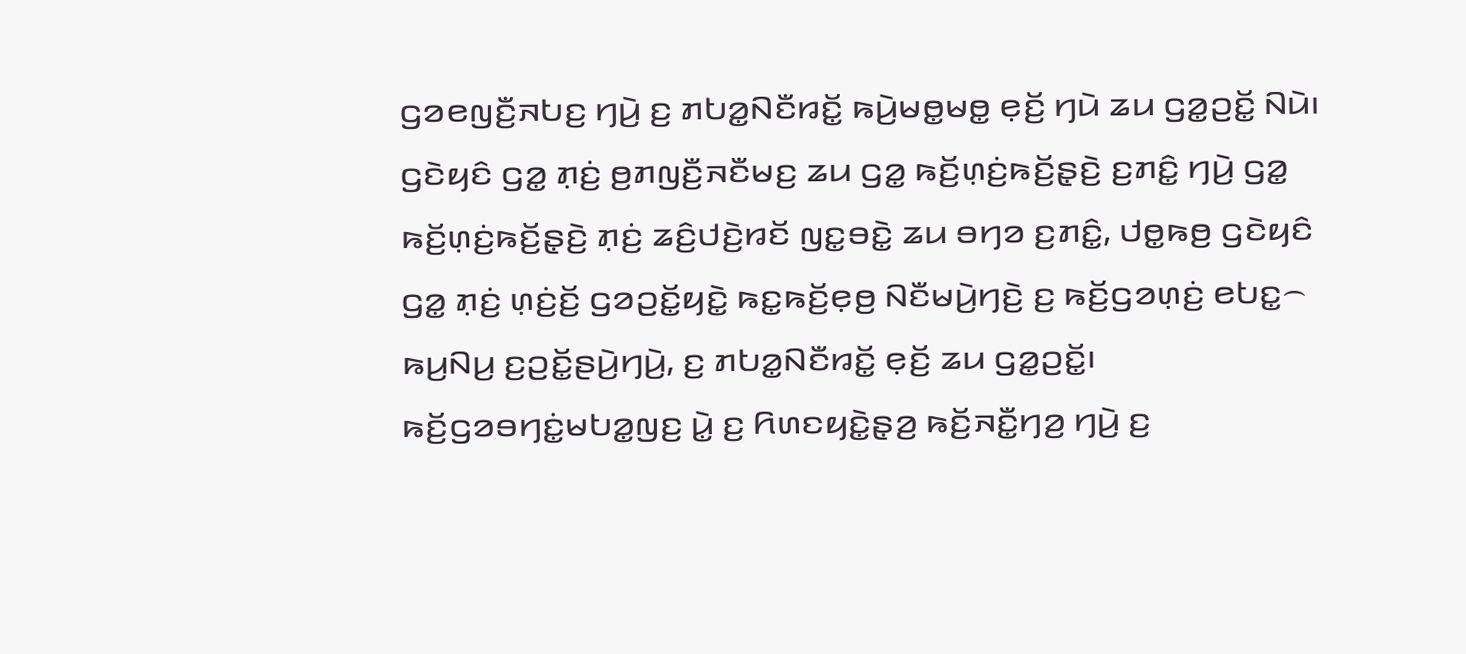ꤞꤤꤕꤜꤢꤪ꤬ꤏꤝꤢ꤬ ꤚꤣꤧ꤬ ꤢ꤬ ꤊꤝꤤ꤭ꤡꤢꤪꤙꤢꤩ꤭ ꤒꤣꤧ꤬ꤗꤥ꤭ꤗꤥ꤭ ꤕ꤫ꤢꤩ꤬ ꤚꤣꤧ ꤘꤣ ꤞꤤ꤭ꤑꤢꤩ꤭ ꤡꤣꤧ꤯ ꤞꤢꤧꤟꤢꤨ ꤞꤤ꤭ ꤊ꤫ꤢꤦ꤬ ꤥ꤬ꤊꤜꤢꤪ꤬ꤏꤢꤪꤗꤢ꤬ ꤘꤣ ꤞꤤ꤭ ꤒꤢꤩ꤬ꤛ꤫ꤢꤦ꤬ꤒꤢꤩ꤬ꤔ꤫ꤢꤧ꤬ ꤢ꤬ꤊꤢꤨ꤭ ꤚꤣꤧ꤬ ꤞꤤ꤭ ꤒꤢꤩ꤬ꤛ꤫ꤢꤦ꤬ꤒꤢꤩ꤬ꤔ꤫ꤢꤧ꤬ ꤊ꤫ꤢꤦ꤬ ꤘꤢꤨ꤬ꤓꤢꤧ꤬ꤙꤢꤩ ꤜꤢ꤭ꤋꤢꤧ꤭ ꤘꤣ ꤋꤚꤤ ꤢ꤬ꤊꤢꤨ꤭, ꤓꤥ꤭ꤒꤥ꤬ ꤞꤢꤧꤟꤢꤨ ꤞꤤ꤭ ꤊ꤫ꤢꤦ꤬ ꤛ꤫ꤢꤦ꤬ꤢꤩ꤬ ꤞꤤꤑꤢꤩ꤭ꤟꤢꤧ꤭ ꤒꤢ꤭ꤒꤢꤩ꤬ꤕ꤫ꤥ꤬ ꤡꤢꤪꤗꤣꤧ꤬ꤚꤢꤧ꤬ ꤢ꤬ ꤒꤢꤩ꤬ꤞꤤꤛ꤫ꤢꤦ꤬ ꤕꤝꤢ꤭꤮ ꤒꤣ꤬ꤡꤣ꤬ ꤢ꤬ꤑꤢꤩ꤭ꤔꤣꤧ꤬ꤚꤣꤧ꤬, ꤢ꤬ ꤊꤝꤤ꤭ꤡꤢꤪꤙꤢꤩ꤭ ꤕ꤫ꤢꤩ꤬ ꤘꤣ ꤞꤤ꤭ꤑꤢꤩ꤭꤯
ꤒꤢꤩ꤬ꤞꤤꤋꤚꤢꤦ꤭ꤗꤝꤤ꤭ꤜꤢ꤬ ꤣꤧ꤭ ꤢ꤬ ꤖꤛꤢꤟꤢꤧ꤭ꤔ꤫ꤤ꤬ ꤒꤢꤩ꤬ꤏꤢꤪ꤭ꤚꤤ꤬ ꤚꤣꤧ꤬ ꤢ꤬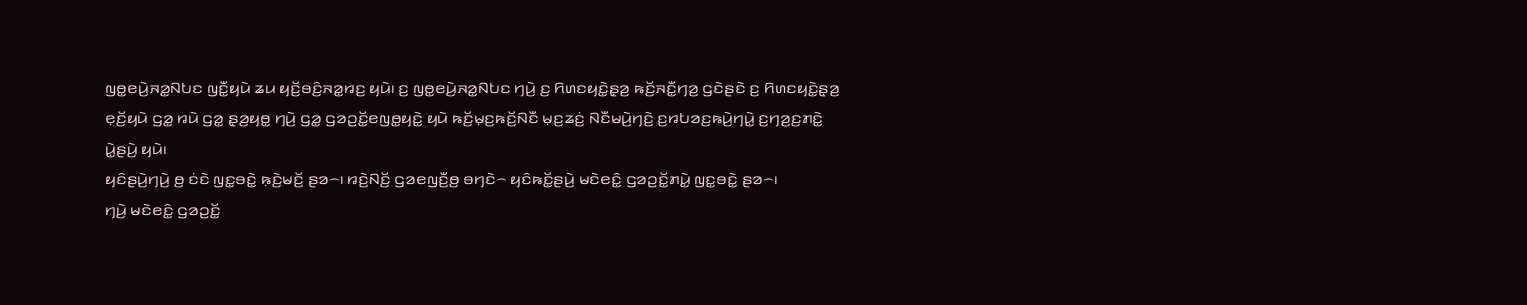ꤜꤥ꤭ꤕꤣꤧ꤬ꤏꤤ꤭ꤡꤝꤢ ꤜꤢꤪ꤭ꤟꤣꤧ ꤘꤣ ꤟꤢꤩ꤬ꤋꤢꤨ꤬ꤏꤤ꤭ꤙꤢ꤬ ꤟꤣꤧ꤯ ꤢ꤬ ꤜꤥ꤭ꤕꤣꤧ꤬ꤏꤤ꤭ꤡꤝꤢ ꤚꤣꤧ꤬ ꤢ꤬ ꤖꤛꤢꤟꤢꤧ꤭ꤔ꤫ꤤ꤬ ꤒꤢꤩ꤬ꤏꤢꤪ꤭ꤚꤤ꤬ ꤞꤢꤧꤔꤢꤧ ꤢ꤬ ꤖꤛꤢꤟꤢꤧ꤭ꤔ꤫ꤤ꤬ ꤕ꤫ꤢꤩ꤬ꤟꤣꤧ ꤞꤤ꤭ ꤙꤣꤧ ꤞꤤ꤭ ꤔ꤫ꤤ꤬ꤟꤥ꤭ ꤚꤣꤧ꤬ ꤞꤤ꤭ ꤞꤤꤑꤢꤩ꤭ꤕꤜꤥ꤭ꤟꤢꤧ꤭ ꤟꤣꤧ ꤒꤢꤩ꤬ꤗ꤫ꤢ꤬ꤒꤢꤩ꤬ꤡꤢꤪ ꤗ꤫ꤢ꤬ꤘꤢꤦ꤬ ꤡꤢꤪꤗꤣꤧ꤬ꤚꤢꤧ꤬ ꤢ꤬ꤙꤝꤤꤢ꤬ꤒꤣꤧ꤬ꤚꤣꤧ꤭ ꤢ꤬ꤚꤤ꤬ꤢ꤬ꤊꤢꤧ꤭ ꤣꤧ꤭ꤔꤣꤧ꤬ ꤟꤣꤧ꤯
ꤟꤢꤨꤔꤣꤧ꤬ꤚꤣꤧ꤬ ꤥ꤬ ꤢꤦꤢꤧ ꤜꤢ꤭ꤋꤢꤧ꤭ ꤒ꤫ꤢꤧ꤬ꤗꤢꤩ꤬ ꤔꤤ꤮꤯ ꤙꤢꤧ꤬ꤡꤢꤩ꤬ ꤞꤤꤕꤜꤢꤪ꤬ꤥ꤬ ꤋꤚꤢꤧ꤮ ꤟꤢꤨꤒꤢꤩ꤭ꤔꤣꤧ꤬ ꤗꤢꤧꤕꤢꤨ꤭ ꤞꤤꤑꤢꤩ꤭ꤊꤣꤧ꤭ ꤜꤢ꤭ꤋꤢꤧ꤭ ꤔꤤ꤮꤯
ꤚꤣꤧ꤬ ꤗꤢꤧꤕꤢꤨ꤭ ꤞꤤꤑꤢꤩ꤭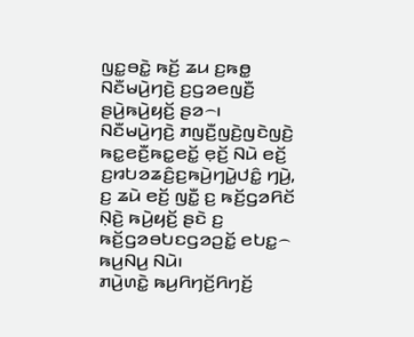ꤜꤢ꤭ꤋꤢꤧ꤭ ꤒꤢꤩ꤬ ꤘꤣ ꤢ꤬ꤒꤥ꤭ ꤡꤢꤪꤗꤣꤧ꤬ꤚꤢꤧ꤬ ꤢ꤬ꤞꤤꤕꤜꤢꤪ꤬ ꤔꤣꤧ꤬ꤒꤣꤧ꤬ꤟꤢꤩ꤬ ꤔꤤ꤮꤯
ꤡꤢꤪꤗꤣꤧ꤬ꤚꤢꤧ꤬ ꤊꤜꤢꤪ꤬ꤜꤢꤧ꤬ꤜꤢꤧꤜꤢꤧ꤬ ꤒꤢ꤭ꤕꤢꤪ꤬ꤒꤢ꤭ꤕꤢꤩ꤭ ꤕ꤫ꤢꤩ꤬ ꤡꤣꤧ ꤕꤢꤩ꤬ ꤢ꤬ꤙꤝꤤꤘꤢꤨ꤬ꤢ꤬ꤒꤣꤧ꤬ꤚꤣꤧ꤭ꤓꤢꤨ꤭ ꤚꤣꤧ꤬, ꤢ꤬ ꤘꤣꤧ ꤕꤢꤩ꤬ ꤜꤢꤪ꤭ ꤢ꤬ ꤒꤢꤩ꤬ꤞꤤꤖꤢꤩ ꤡ꤫ꤢꤧ꤬ ꤒꤣꤧ꤬ꤟꤢꤩ꤬ ꤔꤢꤧ ꤢ꤬ ꤒꤢꤩ꤬ꤞꤤꤋꤝꤢꤞꤤꤑꤢꤩ꤭ ꤕꤝꤢ꤭꤮ ꤒꤣ꤬ꤡꤣ꤬ ꤡꤣꤧ꤯
ꤊꤣꤧ꤬ꤛꤢꤧ꤭ ꤒꤣ꤬ꤖꤚꤢꤩ꤬ꤖꤚꤢꤩ꤬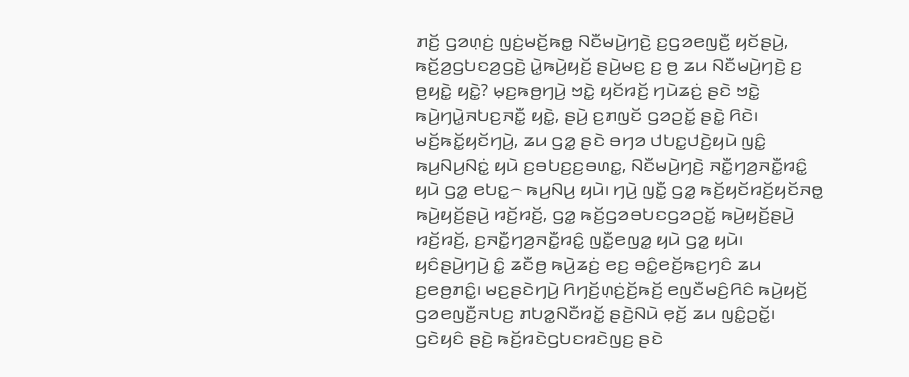ꤊꤢꤩ꤬ ꤞꤤꤛ꤫ꤢꤦ꤬ ꤜꤢꤦ꤬ꤗꤢꤩ꤬ꤒꤥ꤭ ꤡꤢꤪꤗꤣꤧ꤬ꤚꤢꤧ꤬ ꤢ꤬ꤞꤤꤕꤜꤢꤪ꤬ ꤟꤢꤩꤔꤣꤧ꤬, ꤒꤢꤩ꤬ꤤ꤬ꤞꤝꤢꤤ꤬ꤞꤢꤧ꤬ ꤣꤧ꤭ꤒꤣꤧ꤬ꤟꤢꤩ꤬ ꤔꤣꤧ꤬ꤗꤢ꤬ ꤢ꤬ ꤥ꤬ ꤘꤣ ꤡꤢꤪꤗꤣꤧ꤬ꤚꤢꤧ꤬ ꤢ꤬ ꤥ꤬ꤟꤢꤧ꤭ ꤟꤢꤧ꤭? ꤗ꤫ꤢ꤬ꤒꤥ꤬ꤚꤣꤧ꤬ ꤠꤢꤧ꤭ ꤟꤢꤩꤙꤢꤩ꤬ ꤚꤣꤧꤘꤢꤦ꤬ ꤔꤢꤧ ꤠꤢꤧ꤭ ꤒꤣꤧ꤬ꤚꤣꤧ꤭ꤏꤝꤢ꤬ꤏꤢꤪ꤭ ꤟꤢꤧ꤭, ꤔꤣꤧ꤬ ꤢ꤬ꤊꤜꤢꤩ ꤞꤤꤑꤢꤩ꤭ ꤔꤢꤧ꤭ ꤖꤢꤧ꤯
ꤗꤢꤩ꤬ꤒꤢꤩ꤭ꤟꤢꤩꤚꤣꤧ꤬, ꤘꤣ ꤞꤤ꤭ ꤔꤢꤧ ꤋꤚꤤ ꤓꤝꤢ꤭ꤓꤢꤧ꤬ꤟꤣꤧ ꤜꤢꤨ꤭ ꤒꤣ꤬ꤡꤣ꤬ꤡꤢꤦ꤭ ꤟꤣꤧ ꤢ꤬ꤋꤝꤢ꤬ꤢ꤬ꤋꤛꤢ꤭, ꤡꤢꤪꤗꤣꤧ꤬ꤚꤢꤧ꤬ ꤏꤢꤪ꤭ꤚꤤ꤬ꤏꤢꤪ꤭ꤙꤢꤨ꤭ ꤟꤣꤧ ꤞꤤ꤭ ꤕꤝꤢ꤭꤮ ꤒꤣ꤬ꤡꤣ꤬ ꤟꤣꤧ꤯ ꤚꤣꤧ꤬ ꤜꤢꤪ꤭ ꤞꤤ꤭ ꤒꤢꤩ꤬ꤟꤢꤩꤙꤢꤩ꤬ꤟꤢꤩꤏꤥ꤭ ꤒꤣꤧ꤬ꤟꤢꤩ꤬ꤔꤣꤧ꤬ ꤙꤢꤩ꤬ꤙꤢꤩ꤬, ꤞꤤ꤭ ꤒꤢꤩ꤬ꤞꤤꤋꤝꤢꤞꤤꤑꤢꤩ꤭ ꤒꤣꤧ꤬ꤟꤢꤩ꤬ꤔꤣꤧ꤬ ꤙꤢꤩ꤬ꤙꤢꤩ꤬, ꤢ꤬ꤏꤢꤪ꤭ꤚꤤ꤬ꤏꤢꤪ꤭ꤙꤢꤨ꤭ ꤜꤢꤪ꤭ꤕꤜꤤ꤭ ꤟꤣꤧ ꤞꤤ꤭ ꤟꤣꤧ꤯
ꤟꤢꤨꤔꤣꤧ꤬ꤚꤣꤧ꤬ ꤢꤨ꤭ ꤘꤢꤪꤥ꤬ ꤒꤣꤧ꤬ꤘꤢꤦ꤬ ꤕꤢ꤬ ꤋꤢꤨ꤭ꤕꤢꤩ꤬ꤒꤢ꤬ꤚꤢꤨ ꤘꤣ ꤢ꤬ꤕꤥ꤬ꤊꤢꤨ꤭꤯ ꤗꤢ꤬ꤔꤢꤧꤚꤣꤧ꤬ ꤖꤚꤢꤩ꤬ꤛ꤫ꤢꤦ꤬ꤢꤩ꤬ꤒꤢꤩ꤬ ꤕꤜꤢꤪꤗꤢꤨ꤬ꤖꤢꤨ ꤒꤣꤧ꤬ꤟꤢꤩ꤬ ꤞꤤꤕꤜꤢꤪ꤬ꤏꤝꤢ꤬ ꤊꤝꤤ꤭ꤡꤢꤪꤙꤢꤩ꤭ ꤔꤢꤧ꤬ꤡꤣꤧ ꤕ꤫ꤢꤩ꤬ ꤘꤣ ꤜꤢꤨ꤭ꤑꤢꤩ꤭꤯
ꤞꤢꤧꤟꤢꤨ ꤔꤢꤧ꤬ ꤒꤢꤩ꤬ꤙꤢꤧꤞꤝꤢꤙꤢꤧꤜꤢ꤬ ꤔꤢꤧ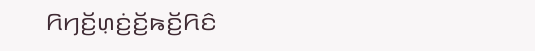ꤖꤚꤢꤩ꤬ꤛ꤫ꤢꤦ꤬ꤢꤩ꤬ꤒꤢꤩ꤬ꤖꤢꤨ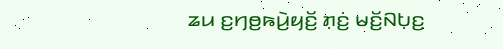ꤘꤣ ꤢ꤬ꤚꤥ꤬ꤒꤣꤧ꤬ꤟꤢꤩ꤬ ꤊ꤫ꤢꤦ꤬ ꤗꤢꤩ꤬ꤡꤝ꤫ꤢ꤬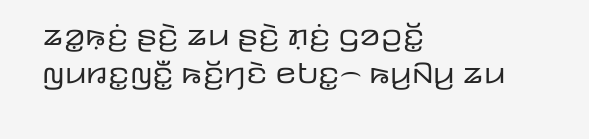ꤘꤤ꤭ꤒ꤫ꤢꤦ꤬ ꤔꤢꤧ꤬ ꤘꤣ ꤔꤢꤧ꤬ ꤊ꤫ꤢꤦ꤬ ꤞꤤꤑꤢꤩ꤭ ꤜꤣꤙꤢ꤭ꤜꤢꤪ꤭ ꤒꤢꤩ꤬ꤚꤢꤧ ꤕꤝꤢ꤭꤮ ꤒꤣ꤬ꤡꤣ꤬ ꤘꤣ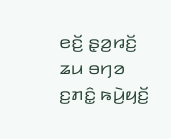ꤕꤢꤩ꤬ ꤔ꤫ꤤ꤬ꤙꤢꤩ꤬ ꤘꤣ ꤋꤚꤤ ꤢ꤬ꤊꤢꤨ꤭ ꤒꤣꤧ꤬ꤟꤢꤩ꤬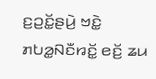ꤢ꤬ꤑꤢꤩ꤭ꤔꤣꤧ꤬ ꤠꤢꤧ꤭ ꤊꤝꤤ꤭ꤡꤢꤪꤙꤢꤩ꤭ ꤕꤢꤩ꤬ ꤘꤣ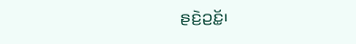ꤔꤢꤧ꤬ꤑꤢꤩ꤭꤯